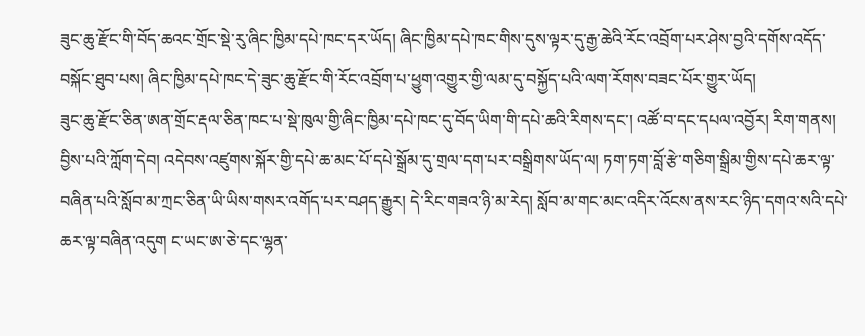ཟུང་ཆུ་རྫོང་གི་བོད་ཆའང་གྲོང་སྡེ་རུ་ཞིང་ཁྱིམ་དཔེ་ཁང་དར་ཡོད། ཞིང་ཁྱིམ་དཔེ་ཁང་གིས་དུས་ལྟར་དུ་རྒྱ་ཆེའི་རོང་འབྲོག་པར་ཤེས་བྱའི་དགོས་འདོད་བསྐོང་ཐུབ་པས། ཞིང་ཁྱིམ་དཔེ་ཁང་དེ་ཟུང་ཆུ་རྫོང་གི་རོང་འབྲོག་པ་ཕྱུག་འགྱུར་གྱི་ལམ་དུ་བསྐྱོད་པའི་ལག་རོགས་བཟང་པོར་གྱུར་ཡོད།
ཟུང་ཆུ་རྫོང་ཅིན་ཨན་གྲོང་རྡལ་ཅིན་ཁང་པ་སྡེ་ཁུལ་གྱི་ཞིང་ཁྱིམ་དཔེ་ཁང་དུ་བོད་ཡིག་གི་དཔེ་ཆའི་རིགས་དང་། འཚོ་བ་དང་དཔལ་འབྱོར། རིག་གནས། བྱིས་པའི་ཀློག་དེབ། འདེབས་འཛུགས་སྐོར་གྱི་དཔེ་ཆ་མང་པོ་དཔེ་སྒྲོམ་དུ་གྲལ་དག་པར་བསྒྲིགས་ཡོད་ལ། ཏག་ཏག་བློ་རྩེ་གཅིག་སྒྲིམ་གྱིས་དཔེ་ཆར་ལྟ་བཞིན་པའི་སློབ་མ་ཀྲང་ཅིན་ཡི་ཡིས་གསར་འགོད་པར་བཤད་རྒྱུར། དེ་རིང་གཟའ་ཉི་མ་རེད། སློབ་མ་གང་མང་འདིར་འོངས་ནས་རང་ཉིད་དགའ་སའི་དཔེ་ཆར་ལྟ་བཞིན་འདུག ང་ཡང་ཨ་ཅེ་དང་ལྷན་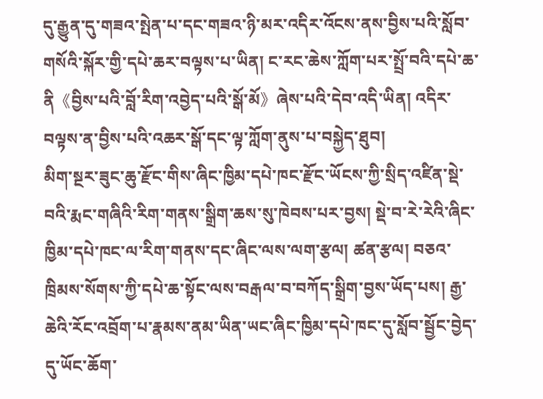དུ་རྒྱུན་དུ་གཟའ་སྤེན་པ་དང་གཟའ་ཉི་མར་འདིར་འོངས་ནས་བྱིས་པའི་སློབ་གསོའི་སྐོར་གྱི་དཔེ་ཆར་བལྟས་པ་ཡིན། ང་རང་ཆེས་ཀློག་པར་སྤྲོ་བའི་དཔེ་ཆ་ནི《བྱིས་པའི་བློ་རིག་འབྱེད་པའི་སྒོ་མོ》ཞེས་པའི་དེབ་འདི་ཡིན། འདིར་བལྟས་ན་བྱིས་པའི་འཆར་སྒོ་དང་ལྟ་ཀློག་ནུས་པ་བསྐྱེད་ཐུབ།
མིག་སྔར་ཟུང་ཆུ་རྫོང་གིས་ཞིང་ཁྱིམ་དཔེ་ཁང་རྫོང་ཡོངས་ཀྱི་སྲིད་འཛིན་སྡེ་བའི་རྨང་གཞིའི་རིག་གནས་སྒྲིག་ཆས་སུ་ཁེབས་པར་བྱས། སྡེ་བ་རེ་རེའི་ཞིང་ཁྱིམ་དཔེ་ཁང་ལ་རིག་གནས་དང་ཞིང་ལས་ལག་རྩལ། ཚན་རྩལ། བཅའ་ཁྲིམས་སོགས་ཀྱི་དཔེ་ཆ་སྟོང་ལས་བརྒལ་བ་བཀོད་སྒྲིག་བྱས་ཡོད་པས། རྒྱ་ཆེའི་རོང་འབྲོག་པ་རྣམས་ནམ་ཡིན་ཡང་ཞིང་ཁྱིམ་དཔེ་ཁང་དུ་སློབ་སྦྱོང་བྱེད་དུ་ཡོང་ཆོག་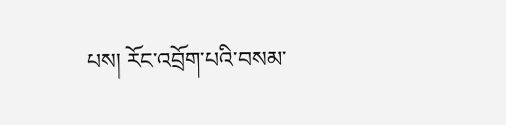པས། རོང་འབྲོག་པའི་བསམ་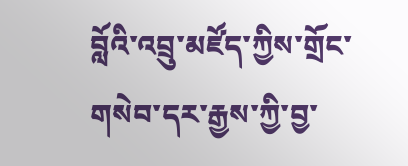བློའི་འབྲུ་མཛོད་ཀྱིས་གྲོང་གསེབ་དར་རྒྱས་ཀྱི་བྱ་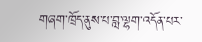གཞག་ཁྲོད་ནུས་པ་བླ་ལྷག་འདོན་པར་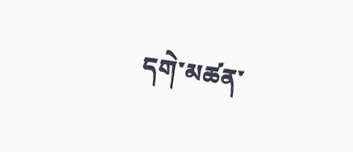དགེ་མཚན་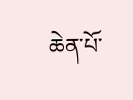ཆེན་པོ་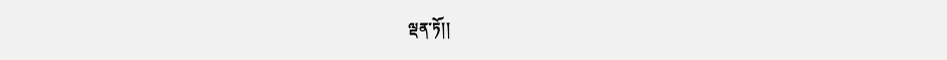ལྡན་ཏོ།།